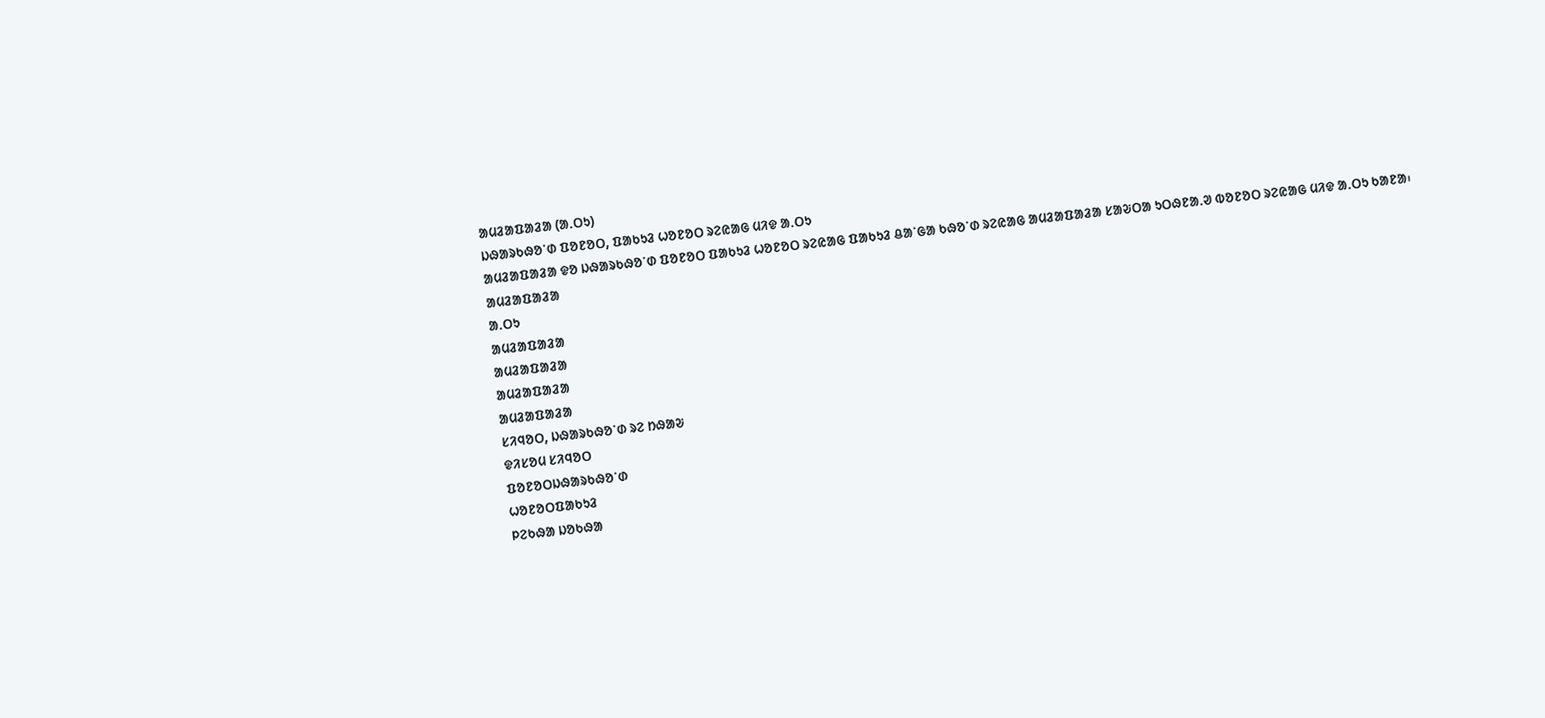ᱟᱢᱲᱟᱯᱟᱲᱟ (ᱟᱹᱛᱩ)
ᱡᱷᱟᱨᱠᱷᱚᱸᱰ ᱯᱚᱱᱚᱛ, ᱯᱟᱠᱩᱲ ᱦᱚᱱᱚᱛ ᱨᱮᱭᱟᱜ ᱢᱤᱫ ᱟᱹᱛᱩ
ᱟᱢᱲᱟᱯᱟᱲᱟ ᱫᱚ ᱡᱷᱟᱨᱠᱷᱚᱸᱰ ᱯᱚᱱᱚᱛ ᱯᱟᱠᱩᱲ ᱦᱚᱱᱚᱛ ᱨᱮᱭᱟᱜ ᱯᱟᱠᱩᱲ ᱪᱟᱸᱜᱟ ᱠᱷᱚᱸᱰ ᱨᱮᱭᱟᱜ ᱟᱢᱲᱟᱯᱟᱲᱟ ᱥᱟᱶᱛᱟ ᱩᱛᱷᱱᱟᱹᱣ ᱵᱚᱱᱚᱛ ᱨᱮᱭᱟᱜ ᱢᱤᱫ ᱟᱹᱛᱩ ᱠᱟᱱᱟ᱾
ᱟᱢᱲᱟᱯᱟᱲᱟ
ᱟᱹᱛᱩ
ᱟᱢᱲᱟᱯᱟᱲᱟ
ᱟᱢᱲᱟᱯᱟᱲᱟ
ᱟᱢᱲᱟᱯᱟᱲᱟ
ᱟᱢᱲᱟᱯᱟᱲᱟ
ᱥᱤᱧᱚᱛ, ᱡᱷᱟᱨᱠᱷᱚᱸᱰ ᱨᱮ ᱴᱷᱟᱶ
ᱫᱤᱥᱚᱢ ᱥᱤᱧᱚᱛ
ᱯᱚᱱᱚᱛᱡᱷᱟᱨᱠᱷᱚᱸᱰ
ᱦᱚᱱᱚᱛᱯᱟᱠᱩᱲ
ᱞᱮᱠᱷᱟ ᱡᱚᱠᱷᱟ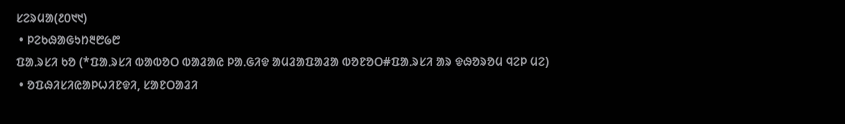ᱥᱮᱨᱢᱟ(᱒᱐᱑᱑)
 • ᱞᱮᱠᱷᱟᱜᱩᱴ᱓᱘᱙᱘
ᱯᱟᱹᱨᱥᱤ ᱠᱚ (*ᱯᱟᱹᱨᱥᱤ ᱵᱟᱵᱚᱛ ᱵᱟᱲᱟᱭ ᱞᱟᱹᱜᱤᱫ ᱟᱢᱲᱟᱯᱟᱲᱟ ᱵᱚᱱᱚᱛ#ᱯᱟᱹᱨᱥᱤ ᱟᱨ ᱫᱷᱚᱨᱚᱢ ᱧᱮᱞ ᱢᱮ)
 • ᱚᱯᱷᱤᱥᱤᱭᱟᱞᱦᱤᱱᱫᱤ, ᱥᱟᱱᱛᱟᱲᱤ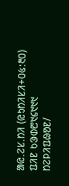ᱟᱭ.ᱮᱥ.ᱴᱤ (ᱭᱩᱴᱤᱥᱤ+᱐᱕:᱓᱐)
ᱯᱤᱱ ᱠᱳᱰ᱘᱑᱔᱑᱑᱑
ᱴᱮᱞᱤᱯᱷᱚᱱ/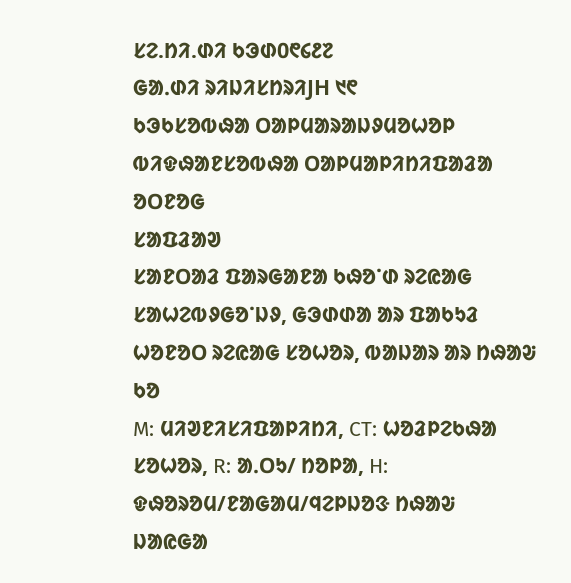ᱥᱮ.ᱴᱤ.ᱰᱤ ᱠᱳᱰ᱐᱖᱔᱒᱗
ᱜᱟᱹᱰᱤ ᱨᱤᱡᱤᱥᱴᱨᱤJH ᱑᱖
ᱠᱳᱠᱥᱚᱵᱷᱟ ᱛᱟᱞᱢᱟᱨᱟᱡᱽᱢᱚᱦᱚᱞ
ᱵᱤᱫᱷᱟᱱᱥᱚᱵᱷᱟ ᱛᱟᱞᱢᱟᱞᱤᱴᱤᱯᱟᱲᱟ
ᱚᱛᱱᱚᱜ
ᱥᱟᱯᱲᱟᱣ
ᱥᱟᱱᱛᱟᱲ ᱯᱟᱨᱜᱟᱱᱟ ᱠᱷᱚᱸᱰ ᱨᱮᱭᱟᱜ ᱥᱟᱦᱮᱵᱽᱜᱚᱸᱡᱽ, ᱜᱳᱰᱰᱟ ᱟᱨ ᱯᱟᱠᱩᱲ ᱦᱚᱱᱚᱛ ᱨᱮᱭᱟᱜ ᱥᱚᱦᱚᱨ, ᱵᱟᱡᱟᱨ ᱟᱨ ᱴᱷᱟᱶ ᱠᱚ
M: ᱢᱤᱣᱱᱤᱥᱤᱯᱟᱞᱤᱴᱤ, CT: ᱦᱚᱲᱞᱮᱠᱷᱟ ᱥᱚᱦᱚᱨ, R: ᱟᱹᱛᱩ/ ᱴᱚᱞᱟ, H: ᱫᱷᱚᱨᱚᱢ/ᱱᱟᱜᱟᱢ/ᱧᱮᱞᱡᱚᱝ ᱴᱷᱟᱶ
ᱡᱟᱭᱜᱟ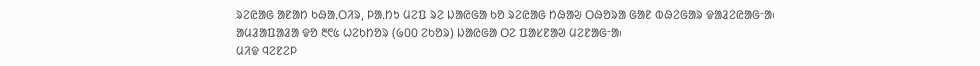ᱨᱮᱭᱟᱜ ᱟᱱᱟᱴ ᱠᱷᱟᱹᱛᱤᱨ, ᱞᱟᱹᱴᱩ ᱢᱮᱯ ᱨᱮ ᱡᱟᱭᱜᱟ ᱠᱚ ᱨᱮᱭᱟᱜ ᱴᱷᱟᱶ ᱛᱷᱚᱨᱟ ᱜᱟᱱ ᱵᱷᱮᱜᱟᱨ ᱫᱟᱲᱮᱭᱟᱜᱼᱟ᱾
ᱟᱢᱲᱟᱯᱟᱲᱟ ᱫᱚ ᱓᱖᱕ ᱦᱮᱠᱴᱚᱨ (᱙᱐᱐ ᱮᱠᱚᱨ) ᱡᱟᱭᱜᱟ ᱛᱮ ᱯᱟᱥᱱᱟᱣ ᱢᱮᱱᱟᱜᱼᱟ᱾
ᱢᱤᱫ ᱧᱮᱱᱮᱞ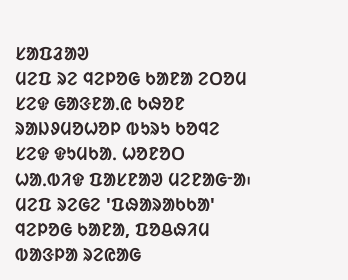ᱥᱟᱯᱲᱟᱣ
ᱢᱮᱯ ᱨᱮ ᱧᱮᱞᱚᱜ ᱠᱟᱱᱟ ᱮᱛᱚᱢ ᱥᱮᱫ ᱜᱟᱝᱱᱟᱹᱭ ᱠᱷᱚᱱ ᱨᱟᱡᱽᱢᱚᱦᱚᱞ ᱵᱩᱨᱩ ᱠᱚᱧᱮ ᱥᱮᱫ ᱫᱩᱢᱠᱟᱹ ᱦᱚᱱᱚᱛ ᱦᱟᱹᱵᱤᱫ ᱯᱟᱥᱱᱟᱣ ᱢᱮᱱᱟᱜᱼᱟ᱾ ᱢᱮᱯ ᱨᱮᱜᱮ 'ᱯᱷᱟᱨᱟᱠᱠᱟ' ᱧᱮᱞᱚᱜ ᱠᱟᱱᱟ, ᱯᱚᱪᱷᱤᱢ ᱵᱟᱝᱞᱟ ᱨᱮᱭᱟᱜ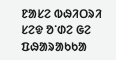ᱱᱟᱥᱮ ᱵᱷᱤᱛᱨᱤ ᱥᱮᱫ ᱚᱸᱰᱮ ᱜᱮ ᱯᱷᱟᱨᱟᱠᱠᱟ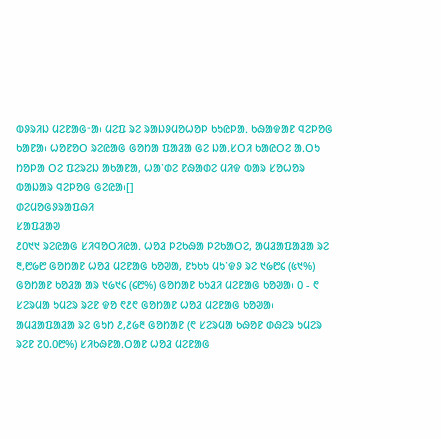ᱵᱽᱨᱤᱡ ᱢᱮᱱᱟᱜᱼᱟ᱾ ᱢᱮᱯ ᱨᱮ ᱨᱟᱡᱽᱢᱚᱦᱚᱞ ᱠᱩᱭᱞᱟᱹ ᱠᱷᱟᱫᱟᱱ ᱧᱮᱞᱚᱜ ᱠᱟᱱᱟ᱾ ᱦᱚᱱᱚᱛ ᱨᱮᱭᱟᱜ ᱜᱚᱴᱟ ᱯᱟᱲᱟ ᱜᱮ ᱡᱟᱹᱥᱛᱤ ᱠᱟᱭᱛᱮ ᱟᱹᱛᱩ ᱴᱚᱞᱟ ᱛᱮ ᱯᱮᱨᱮᱡ ᱟᱠᱟᱱᱟ, ᱦᱟᱸᱰᱮ ᱱᱷᱟᱰᱮ ᱢᱤᱫ ᱵᱟᱨ ᱥᱚᱦᱚᱨ ᱵᱟᱡᱟᱨ ᱧᱮᱞᱚᱜ ᱜᱮᱭᱟ᱾[]
ᱰᱮᱢᱚᱜᱽᱨᱟᱯᱷᱤ
ᱥᱟᱯᱲᱟᱣ
᱒᱐᱑᱑ ᱨᱮᱭᱟᱜ ᱥᱤᱧᱚᱛᱤᱭᱟᱹ ᱦᱚᱲ ᱞᱮᱠᱷᱟ ᱞᱮᱠᱟᱛᱮ, ᱟᱢᱲᱟᱯᱟᱲᱟ ᱨᱮ ᱓,᱘᱙᱘ ᱜᱚᱴᱟᱱ ᱦᱚᱲ ᱢᱮᱱᱟᱜ ᱠᱚᱣᱟ, ᱱᱩᱠᱩ ᱢᱩᱸᱫᱽ ᱨᱮ ᱑᱙᱘᱔ (᱕᱑%) ᱜᱚᱴᱟᱱ ᱠᱚᱲᱟ ᱟᱨ ᱑᱙᱑᱔ (᱔᱘%) ᱜᱚᱴᱟᱱ ᱠᱩᱲᱤ ᱢᱮᱱᱟᱜ ᱠᱚᱣᱟ᱾ ᱐ - ᱖ ᱥᱮᱨᱢᱟ ᱩᱢᱮᱨ ᱨᱮᱱ ᱫᱚ ᱖᱒᱖ ᱜᱚᱴᱟᱱ ᱦᱚᱲ ᱢᱮᱱᱟᱜ ᱠᱚᱣᱟ᱾ ᱟᱢᱲᱟᱯᱟᱲᱟ ᱨᱮ ᱜᱩᱴ ᱒,᱒᱙᱓ ᱜᱚᱴᱟᱱ (᱖ ᱥᱮᱨᱢᱟ ᱠᱷᱚᱱ ᱰᱷᱮᱨ ᱩᱢᱮᱨ ᱨᱮᱱ ᱗᱐.᱐᱘%) ᱥᱤᱠᱷᱱᱟᱹᱛᱟᱱ ᱦᱚᱲ ᱢᱮᱱᱟᱜ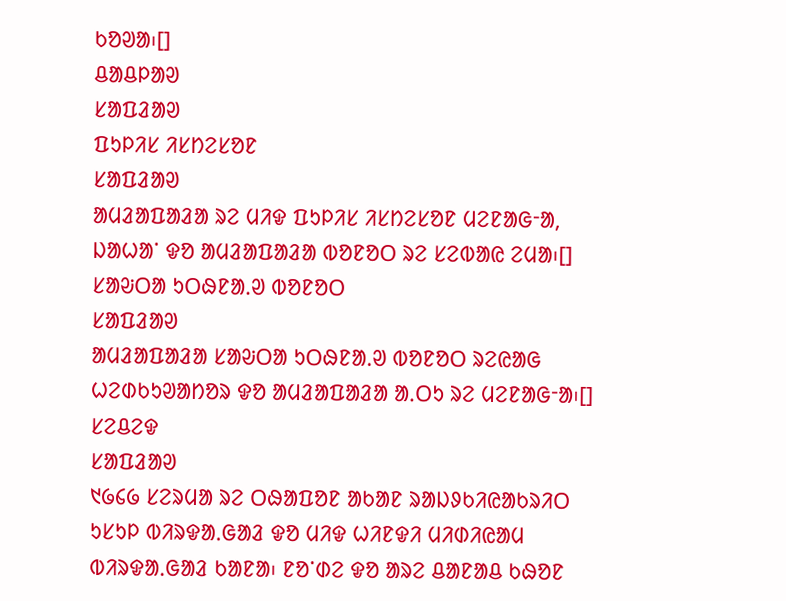ᱠᱚᱣᱟ᱾[]
ᱪᱟᱪᱞᱟᱣ
ᱥᱟᱯᱲᱟᱣ
ᱯᱩᱞᱤᱥ ᱤᱥᱴᱮᱥᱚᱱ
ᱥᱟᱯᱲᱟᱣ
ᱟᱢᱲᱟᱯᱟᱲᱟ ᱨᱮ ᱢᱤᱫ ᱯᱩᱞᱤᱥ ᱤᱥᱴᱮᱥᱚᱱ ᱢᱮᱱᱟᱜᱼᱟ, ᱡᱟᱦᱟᱸ ᱫᱚ ᱟᱢᱲᱟᱯᱟᱲᱟ ᱵᱚᱱᱚᱛ ᱨᱮ ᱥᱮᱵᱟᱭ ᱮᱢᱟ᱾[]
ᱥᱟᱶᱛᱟ ᱩᱛᱷᱱᱟᱹᱣ ᱵᱚᱱᱚᱛ
ᱥᱟᱯᱲᱟᱣ
ᱟᱢᱲᱟᱯᱟᱲᱟ ᱥᱟᱶᱛᱟ ᱩᱛᱷᱱᱟᱹᱣ ᱵᱚᱱᱚᱛ ᱨᱮᱭᱟᱜ ᱦᱮᱰᱠᱩᱣᱟᱴᱚᱨ ᱫᱚ ᱟᱢᱲᱟᱯᱟᱲᱟ ᱟᱹᱛᱩ ᱨᱮ ᱢᱮᱱᱟᱜᱼᱟ᱾[]
ᱥᱮᱪᱮᱫ
ᱥᱟᱯᱲᱟᱣ
᱑᱙᱔᱙ ᱥᱮᱨᱢᱟ ᱨᱮ ᱛᱷᱟᱯᱚᱱ ᱟᱠᱟᱱ ᱨᱟᱡᱽᱠᱤᱭᱟᱠᱨᱤᱛ ᱩᱥᱩᱞ ᱵᱤᱨᱫᱟᱹᱜᱟᱲ ᱫᱚ ᱢᱤᱫ ᱦᱤᱱᱫᱤ ᱢᱤᱰᱤᱭᱟᱢ ᱵᱤᱨᱫᱟᱹᱜᱟᱲ ᱠᱟᱱᱟ᱾ ᱱᱚᱸᱰᱮ ᱫᱚ ᱟᱨᱮ ᱪᱟᱱᱟᱪ ᱠᱷᱚᱱ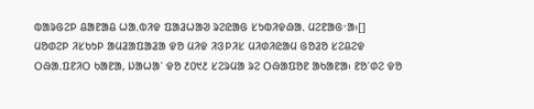ᱵᱟᱨᱜᱮᱞ ᱪᱟᱱᱟᱪ ᱦᱟᱹᱵᱤᱫ ᱯᱟᱲᱦᱟᱣ ᱨᱮᱭᱟᱜ ᱥᱩᱵᱤᱫᱷᱟᱹ ᱢᱮᱱᱟᱜᱼᱟ᱾[]
ᱢᱚᱰᱮᱞ ᱤᱥᱠᱩᱞ ᱟᱢᱲᱟᱯᱟᱲᱟ ᱫᱚ ᱢᱤᱫ ᱤᱝᱞᱤᱥ ᱢᱤᱰᱤᱭᱟᱢ ᱜᱚᱲᱚ ᱥᱮᱪᱮᱫ ᱛᱷᱟᱹᱯᱱᱤᱛ ᱠᱟᱱᱟ, ᱡᱟᱦᱟᱸ ᱫᱚ ᱒᱐᱑᱒ ᱥᱮᱨᱢᱟ ᱨᱮ ᱛᱷᱟᱯᱚᱱ ᱟᱠᱟᱱᱟ᱾ ᱱᱚᱸᱰᱮ ᱫᱚ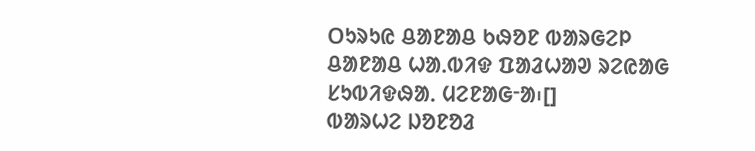ᱛᱩᱨᱩᱭ ᱪᱟᱱᱟᱪ ᱠᱷᱚᱱ ᱵᱟᱨᱜᱮᱞ ᱪᱟᱱᱟᱪ ᱦᱟᱹᱵᱤᱫ ᱯᱟᱲᱦᱟᱣ ᱨᱮᱭᱟᱜ ᱥᱩᱵᱤᱫᱷᱟᱹ ᱢᱮᱱᱟᱜᱼᱟ᱾[]
ᱵᱟᱨᱦᱮ ᱡᱚᱱᱚᱲ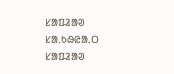ᱥᱟᱯᱲᱟᱣ
ᱥᱟᱹᱠᱷᱭᱟᱹᱛ
ᱥᱟᱯᱲᱟᱣ